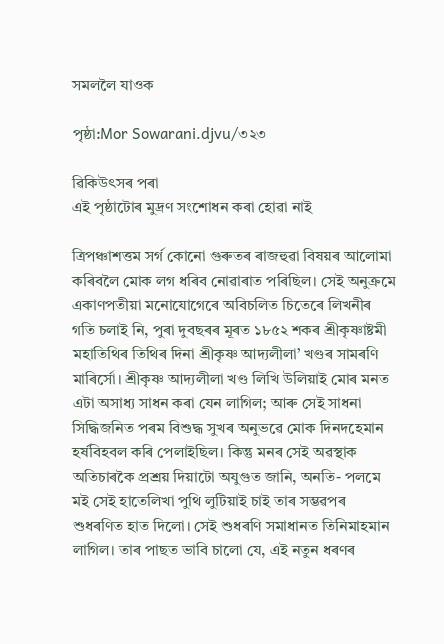সমললৈ যাওক

পৃষ্ঠা:Mor Sowarani.djvu/৩২৩

ৱিকিউৎসৰ পৰা
এই পৃষ্ঠাটোৰ মুদ্ৰণ সংশোধন কৰা হোৱা নাই

ত্ৰিপঞ্চাশত্তম সৰ্গ কোনো গুৰুতৰ ৰাজহুৱা বিষয়ৰ আলোমা কৰিবলৈ মোক লগ ধৰিব নোৱাৰাত পৰিছিল। সেই অনুক্ৰমে একাণপতীয়া মনোযোগেৰে অবিচলিত চিতেৰে লিখনীৰ গতি চলাই নি, পুৰা দুবছৰৰ মূৰত ১৮৫২ শকৰ শ্ৰীকৃষ্ণাষ্টমী মহাতিথিৰ তিথিৰ দিনা শ্ৰীকৃষ্ণ আদ্যলীলা’ খণ্ডৰ সামৰণি মাৰিৰ্সো। শ্ৰীকৃষ্ণ আদ্যলীলা খণ্ড লিখি উলিয়াই মোৰ মনত এটা অসাধ্য সাধন কৰা যেন লাগিল; আৰু সেই সাধনা সিদ্ধিজনিত পৰম বিশুদ্ধ সুখৰ অনুভৱে মোক দিনদহেমান হৰ্ষবিহবল কৰি পেলাইছিল। কিন্তু মনৰ সেই অৱস্থাক অতিচাৰকৈ প্ৰশ্ৰয় দিয়াটো অযুগুত জানি, অনতি- পলমে মই সেই হাতেলিখা পুথি লুটিয়াই চাই তাৰ সম্ভৱপৰ শুধৰণিত হাত দিলো। সেই শুধৰণি সমাধানত তিনিমাহমান লাগিল। তাৰ পাছত ভাবি চালো যে, এই নতুন ধৰণৰ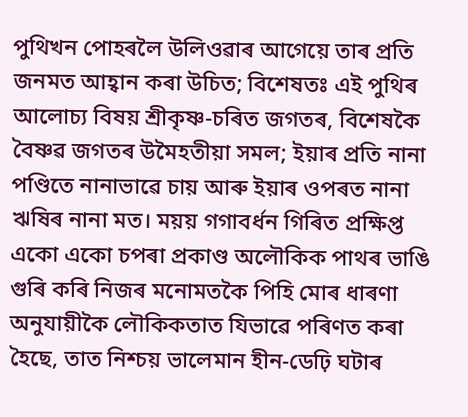পুথিখন পোহৰলৈ উলিওৱাৰ আগেয়ে তাৰ প্ৰতি জনমত আহ্বান কৰা উচিত; বিশেষতঃ এই পুথিৰ আলোচ্য বিষয় শ্ৰীকৃষ্ণ-চৰিত জগতৰ, বিশেষকৈ বৈষ্ণৱ জগতৰ উমৈহতীয়া সমল; ইয়াৰ প্ৰতি নানা পণ্ডিতে নানাভাৱে চায় আৰু ইয়াৰ ওপৰত নানা ঋষিৰ নানা মত। ময়য় গগাবৰ্ধন গিৰিত প্ৰক্ষিপ্ত একো একো চপৰা প্ৰকাণ্ড অলৌকিক পাথৰ ভাঙি গুৰি কৰি নিজৰ মনোমতকৈ পিহি মোৰ ধাৰণা অনুযায়ীকৈ লৌকিকতাত যিভাৱে পৰিণত কৰা হৈছে, তাত নিশ্চয় ভালেমান হীন-ডেঢ়ি ঘটাৰ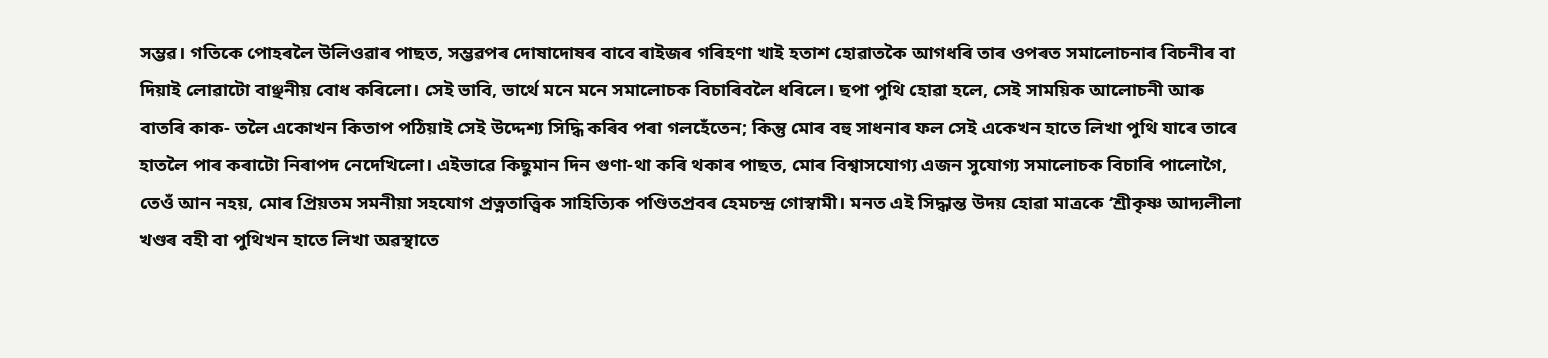সম্ভৱ। গতিকে পোহৰলৈ উলিওৱাৰ পাছত, সম্ভৱপৰ দোষাদোষৰ বাবে ৰাইজৰ গৰিহণা খাই হতাশ হোৱাতকৈ আগধৰি তাৰ ওপৰত সমালোচনাৰ বিচনীৰ বা দিয়াই লোৱাটো বাঞ্ছনীয় বোধ কৰিলো। সেই ভাবি, ভাৰ্থে মনে মনে সমালোচক বিচাৰিবলৈ ধৰিলে। ছপা পুথি হোৱা হলে, সেই সাময়িক আলোচনী আৰু বাতৰি কাক- তলৈ একোখন কিতাপ পঠিয়াই সেই উদ্দেশ্য সিদ্ধি কৰিব পৰা গলহেঁতেন; কিন্তু মোৰ বহু সাধনাৰ ফল সেই একেখন হাতে লিখা পুথি যাৰে তাৰে হাতলৈ পাৰ কৰাটো নিৰাপদ নেদেখিলো। এইভাৱে কিছুমান দিন গুণা-থা কৰি থকাৰ পাছত, মোৰ বিশ্বাসযোগ্য এজন সুযোগ্য সমালোচক বিচাৰি পালোগৈ, তেওঁ আন নহয়, মোৰ প্ৰিয়তম সমনীয়া সহযোগ প্ৰত্নতাত্ত্বিক সাহিত্যিক পণ্ডিতপ্ৰবৰ হেমচন্দ্ৰ গোস্বামী। মনত এই সিদ্ধান্ত উদয় হোৱা মাত্ৰকে ‘শ্ৰীকৃষ্ণ আদ্যলীলা খণ্ডৰ বহী বা পুথিখন হাতে লিখা অৱস্থাতে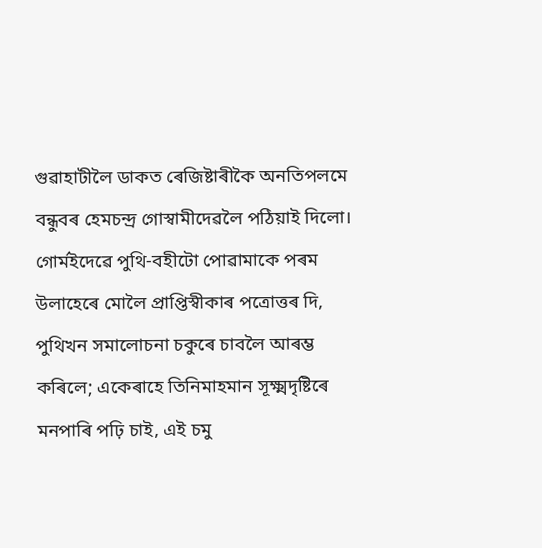গুৱাহাটীলৈ ডাকত ৰেজিষ্টাৰীকৈ অনতিপলমে বন্ধুবৰ হেমচন্দ্ৰ গোস্বামীদেৱলৈ পঠিয়াই দিলো। গোৰ্মইদেৱে পুথি-বহীটো পোৱামাকে পৰম উলাহেৰে মোলৈ প্ৰাপ্তিস্বীকাৰ পত্ৰোত্তৰ দি, পুথিখন সমালোচনা চকুৰে চাবলৈ আৰম্ভ কৰিলে; একেৰাহে তিনিমাহমান সূক্ষ্মদৃষ্টিৰে মনপাৰি পঢ়ি চাই, এই চমু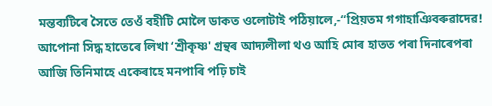মন্তব্যটিৰে সৈতে তেওঁ বহীটি মোলৈ ডাকত ওলোটাই পঠিয়ালে,-“প্ৰিয়তম গগাহাঞিবৰুৱাদেৱ! আপোনা সিদ্ধ হাতেৰে লিখা ‘শ্ৰীকৃষ্ণ' গ্ৰন্থৰ আদ্যলীলা থও আহি মোৰ হাতত পৰা দিনাৰেপৰা আজি তিনিমাহে একেৰাহে মনপাৰি পঢ়ি চাই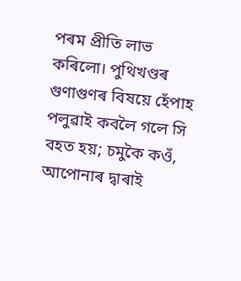পৰম প্ৰীতি লাভ কৰিলো। পুথিখণ্ডৰ গুণাগুণৰ বিষয়ে হেঁপাহ পলুৱাই কবলৈ গলে সি বহত হয়; চমুকৈ কওঁ, আপোনাৰ দ্বাৰাই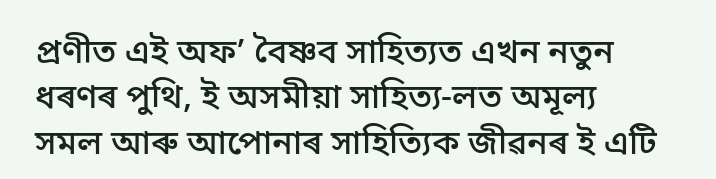প্ৰণীত এই অফ’ বৈষ্ণব সাহিত্যত এখন নতুন ধৰণৰ পুথি, ই অসমীয়া সাহিত্য-লত অমূল্য সমল আৰু আপোনাৰ সাহিত্যিক জীৱনৰ ই এটি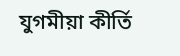যুগমীয়া কীৰ্তি